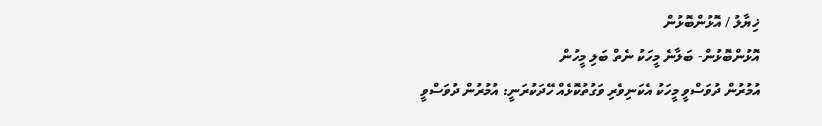ޚިޔާލު / އޮޅުންބޮޅުން
އޮޅުންބޮޅުން- ބަލާނެ މީހަކު ނެތް ބަލި މީހުން
އުމުރުން ދުވަސްވީ މީހަކު އެކަނިވެރި ވަގުތުކޮޅެއް ހޭދަކުރަނީ: އުމުރުން ދުވަސްވީ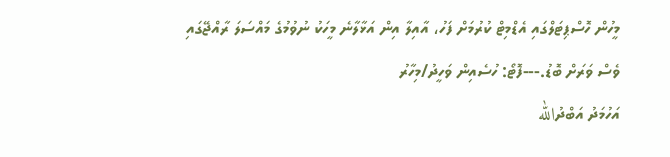މީހުން ހޮސްޕިޓަލްގައި އެޑްމިޓް ކުރުމަށް ފަހު، އާއިލާ އިން އަޅާލާނެ މީހަކު ނުވުމުގެ މައްސަލަ ރާއްޖޭގައި ވެސް ވަރަށް ބޮޑު.---ފޮޓޯ: ހުސެއިން ވަހީދު/މިހާރު
އަހުމަދު އަބްދުالله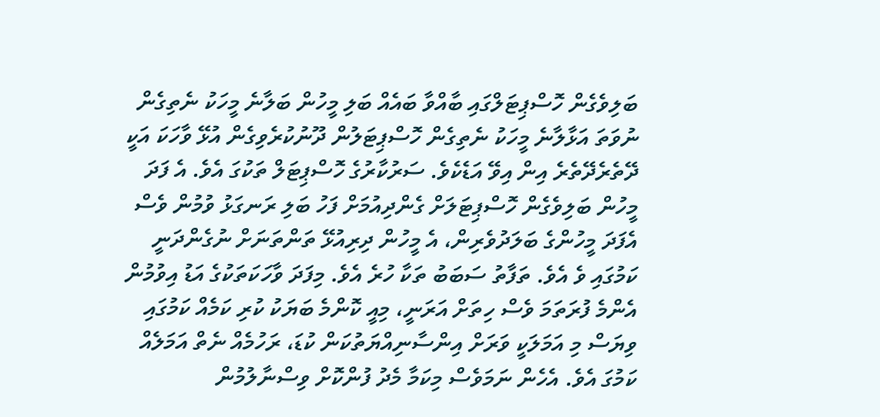ބަލިވެގެން ހޮސްޕިޓަލްގައި ބާއްވާ ބައެއް ބަލި މީހުން ބަލާނެ މީހަކު ނެތިގެން ނުވަތަ އަޅާލާނެ މީހަކު ނެތިގެން ހޮސްޕިޓަލުން ދޫނުކުރެވިގެން އުޅޭ ވާހަކަ އަކީ ދޭތެރެދޭތެރެ އިން އިވޭ އަޑެކެވެ. ސަރުކާރުގެ ހޮސްޕިޓަލް ތަކުގަ އެވެ. އެ ފަދަ މީހުން ބަލިވެގެން ހޮސްޕިޓަލަށް ގެންދިއުމަށް ފަހު ބަލި ރަނގަޅު ވުމުން ވެސް އެފަދަ މީހުންގެ ބަލަދުވެރިން، އެ މީހުން ދިރިއުޅޭ ތަންތަނަށް ނުގެންދަނީ ކަމުގައި ވެ އެވެ. ތަފާތު ސަބަބު ތަކާ ހުރެ އެވެ. މިފަދަ ވާހަކަތަކުގެ އަޑު އިވުމުން އެންމެ ފުރަތަމަ ވެސް ހިތަށް އަރަނީ، މިއީ ކޮންމެ ބަޔަކު ކުރި ކަމެއް ކަމުގައި ވިޔަސް މި އަމަލަކީ ވަރަށް އިންސާނިއްޔަތުކަން ކުޑަ، ރަހުމެއް ނެތް އަމަލެއް ކަމުގަ އެވެ. އެހެން ނަމަވެސް މިކަމާ މެދު ފުންކޮށް ވިސްނާލުމުން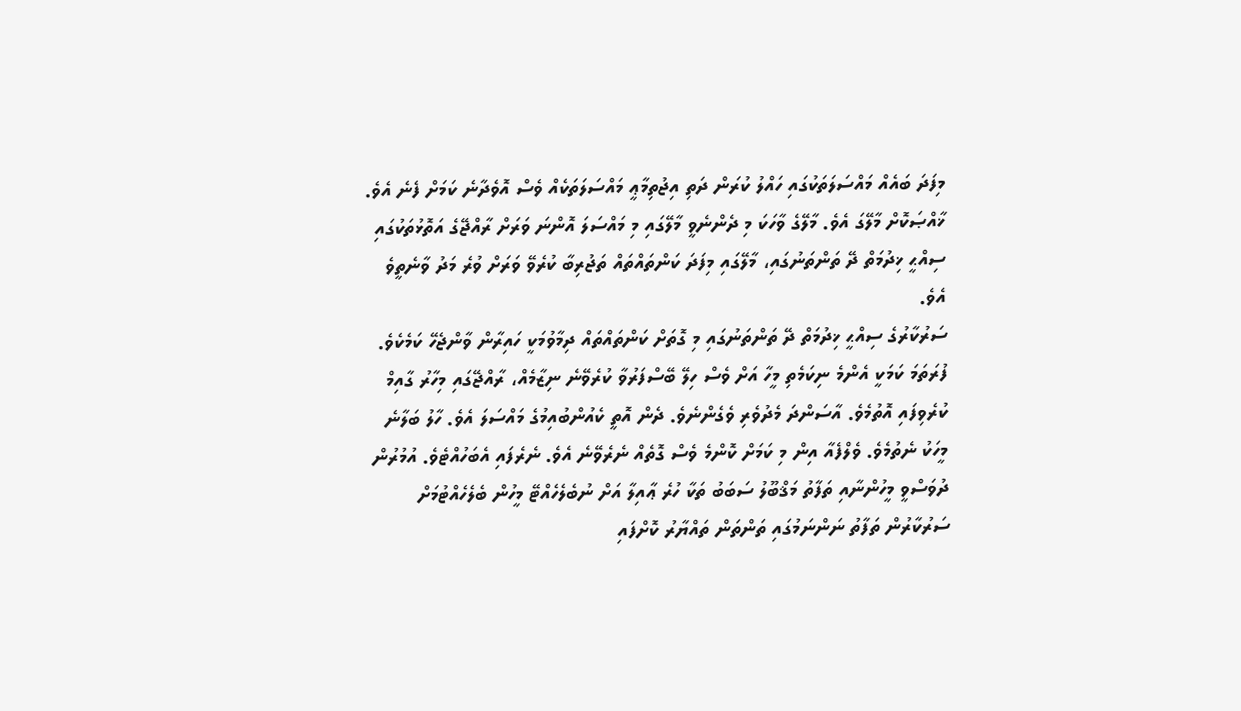މިފަދަ ބައެއް މައްސަލަތަކުގައި ހައްލު ކުރަން ދަތި އިޖުތިމާޢީ މައްސަލަތަކެއް ވެސް އޮވެދާނެ ކަމަށް ފެނެ އެވެ. ޚާއްޞަކޮށް މާލޭގަ އެވެ. މާލޭގެ ވާހަކަ މި ދެންނެވީ މާލޭގައި މި މައްސަލަ އޮންނަ ވަރަށް ރާއްޖޭގެ އަތޮޅުތަކުގައި ސިއްޙީ ޚިދުމަތް ދޭ ތަންތަނުގައި، މާލޭގައި މިފަދަ ކަންތައްތައް ތަޖުރިބާ ކުރެވޭ ވަރަށް ވުރެ މަދު ވާނެތީވެ އެވެ.
ސަރުކާރުގެ ސިއްޙީ ޚިދުމަތް ދޭ ތަންތަނުގައި މި ގޮތަށް ކަންތައްތައް ދިމާވުމަކީ ހައިރާން ވާންޖެހޭ ކަމެކެވެ. ފުރަތަމަ ކަމަކީ އެންމެ ނިކަމެތި މީހާ އަށް ވެސް ހިލޭ ބޭސްފަރުވާ ކުރެވޭނެ ނިޒާމެއް، ރާއްޖޭގައި މިހާރު ގާއިމް ކުރެވިފައި އޮތުމެވެ. އާސަންދަ މެދުވެރި ވެގެންނެވެ. ދެން އޮތީ ކެއުންބުއިމުގެ މައްސަލަ އެވެ. ހާލު ބަލާނެ މީހަކު ނެތުމެވެ. ވެލްފެއާ އިން މި ކަމަށް ކޮންމެ ވެސް ގޮތެއް ނެރެވޭނެ އެވެ. ނެރެފައި އެބަހުއްޓެވެ. އުމުރުން ދުވަސްވީ މީހުންނާއި ތަފާތު މަޤްބޫލު ސަބަބު ތަކާ ހުރެ ޢާއިލާ އަށް ނުބެލެހެއްޓޭ މީހުން ބެލެހެއްޓުމަށް ސަރުކާރުން ތަފާތު ނަންނަމުގައި ތަންތަން ތައްޔާރު ކޮށްފައި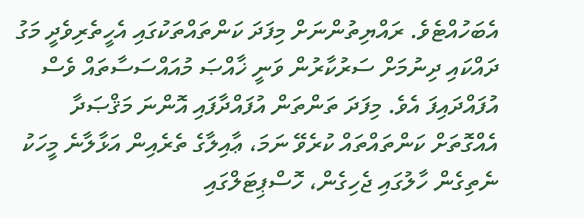އެބަހުއްޓެވެ. ރައްޔިތުންނަށް މިފަދަ ކަންތައްތަކުގައި އެހީތެރިވެދީ މަގު ދައްކައި ދިނުމަށް ސަރުކާރުން ވަނީ ޚާއްޞަ މުއައްސަސާތައް ވެސް އުފައްދައިފަ އެވެ. މިފަދަ ތަންތަން އުފައްދާފައި އޮންނަ މަޤްޞަދާ އެއްގޮތަށް ކަންތައްތައް ކުރެވޭ ނަމަ، ޢާއިލާގެ ތެރެއިން އަޅާލާނެ މީހަކު ނެތިގެން ހާލުގައި ޖެހިގެން، ހޮސްޕިޓަލްގައި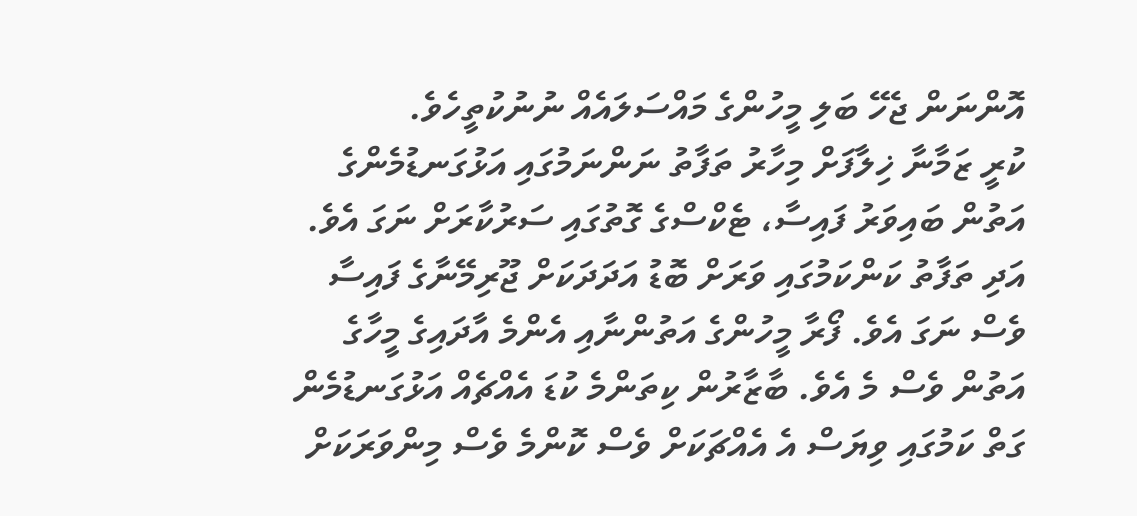އޮންނަން ޖެހޭ ބަލި މީހުންގެ މައްސަލައެއް ނުނުކުތީހެވެ.
ކުރީ ޒަމާނާ ޚިލާފަށް މިހާރު ތަފާތު ނަންނަމުގައި އަޅުގަނޑުމެންގެ އަތުން ބައިވަރު ފައިސާ، ޓެކްސްގެ ގޮތުގައި ސަރުކާރަށް ނަގަ އެވެ. އަދި ތަފާތު ކަންކަމުގައި ވަރަށް ބޮޑު އަދަދަކަށް ޖޫރިމޭނާގެ ފައިސާ ވެސް ނަގަ އެވެ. ފޯރާ މީހުންގެ އަތުންނާއި އެންމެ އާދައިގެ މީހާގެ އަތުން ވެސް މެ އެވެ. ބާޒާރުން ކިތަންމެ ކުޑަ އެއްޗެއް އަޅުގަނޑުމެން ގަތް ކަމުގައި ވިޔަސް އެ އެއްޗަކަށް ވެސް ކޮންމެ ވެސް މިންވަރަކަށް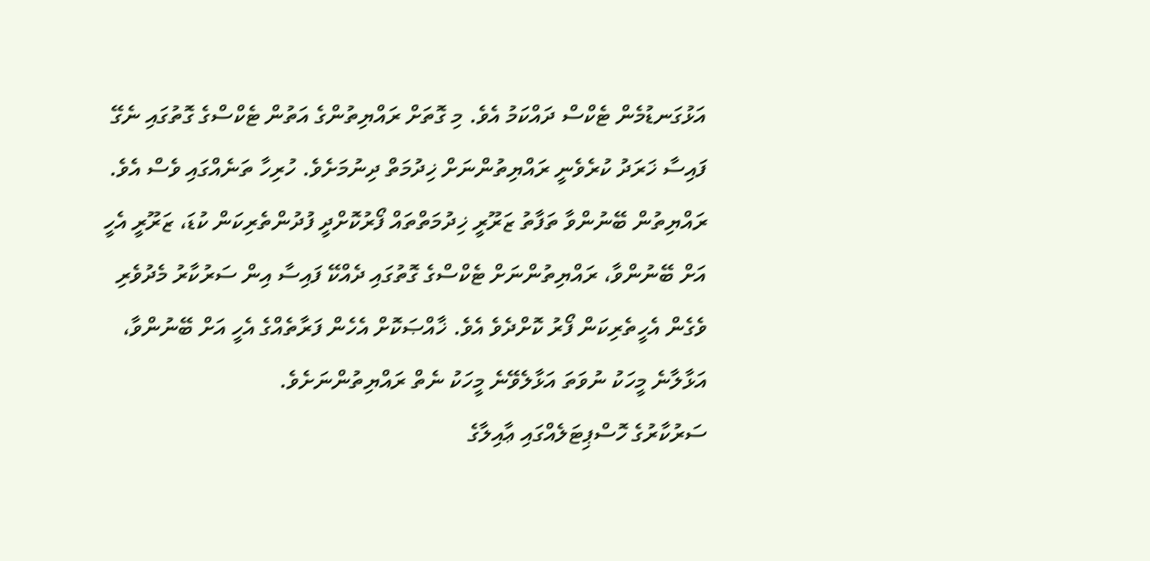އަޅުގަނޑުމެން ޓެކްސް ދައްކަމު އެވެ. މި ގޮތަށް ރައްޔިތުންގެ އަތުން ޓެކްސްގެ ގޮތުގައި ނެގޭ ފައިސާ ޚަރަދު ކުރެވެނީ ރައްޔިތުންނަށް ޚިދުމަތް ދިނުމަށެވެ. ހުރިހާ ތަނެއްގައި ވެސް އެވެ. ރައްޔިތުން ބޭނުންވާ ތަފާތު ޒަރޫރީ ޚިދުމަތްތައް ފޯރުކޮށްދީ ފުދުންތެރިކަން ކުޑަ، ޒަރޫރީ އެހީ އަށް ބޭނުންވާ، ރައްޔިތުންނަށް ޓެކްސްގެ ގޮތުގައި ދެއްކޭ ފައިސާ އިން ސަރުކާރު މެދުވެރި ވެގެން އެހީތެރިކަން ފޯރު ކޮށްދެވެ އެވެ. ޚާއްޞަކޮށް އެހެން ފަރާތެއްގެ އެހީ އަށް ބޭނުންވާ، އަޅާލާނެ މީހަކު ނުވަތަ އަޅާލެވޭނެ މީހަކު ނެތް ރައްޔިތުންނަށެވެ.
ސަރުކާރުގެ ހޮސްޕިޓަލެއްގައި ޢާއިލާގެ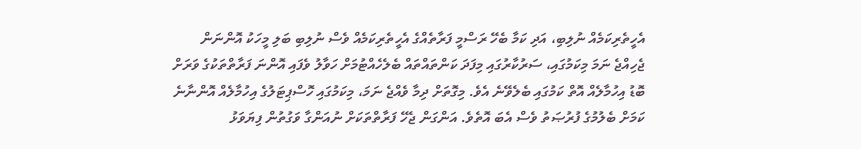އެހީތެރިކަމެއް ނުލިބި، އަދި ކަމާ ބެހޭ ރަސްމީ ފަރާތެއްގެ އެހީތެރިކަމެއް ވެސް ނުލިބި ބަލި މީހަކު އޮންނަން ޖެހިއްޖެ ނަމަ މިކަމުގައި، ސަރުކާރުގައި މިފަދަ ކަންތައްތައް ބެލެހެއްޓުމަށް ހަވާލު ވެފައި އޮންނަ ފަރާތްތަކުގެ ވަރަށް ބޮޑު އިހުމާލެއް އޮތް ކަމުގައި ބެލެވޭނެ އެވެ. މިގޮތަށް ދިމާ ވެއްޖެ ނަމަ، މިކަމުގައި ހޮސްޕިޓަލުގެ އިހުމާލެއް އޮންނާނެ ކަމަށް ބެލުމުގެ ފުރުޞަތު ވެސް އެބަ އޮތެވެ. އަންގަން ޖެހޭ ފަރާތްތަކަށް ނުއަންގާ ވަގުތުން ފިޔަވަޅު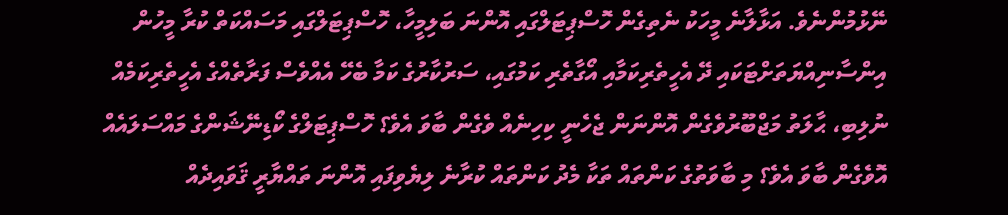ނޭޅުމުންނެވެ. އަޅާލާނެ މީހަކު ނެތިގެން ހޮސްޕިޓަލްގައި އޮންނަ ބަލިމީހާ، ހޮސްޕިޓަލްގައި މަސައްކަތް ކުރާ މީހުން އިންސާނިއްޔަތަށްޓަކައި ދޭ އެހީތެރިކަމާއި އޯގާތެރި ކަމުގައި، ސަރުކާރުގެ ކަމާ ބެހޭ އެއްވެސް ފަރާތެއްގެ އެހީތެރިކަމެއް ނުލިބި، ޙާލަތު މަޖްބޫރުވެގެން އޮންނަން ޖެހެނީ ކިހިނެއް ވެގެން ބާވަ އެވެ؟ ހޮސްޕިޓަލްގެ ކޯޑިނޭޝަންގެ މައްސަލައެއް އޮވެގެން ބާވަ އެވެ؟ މި ބާވަތުގެ ކަންތައް ތަކާ މެދު ކަންތައް ކުރާނެ ލިޔެވިފައި އޮންނަ ތައްޔާރީ ޤަވައިދެއް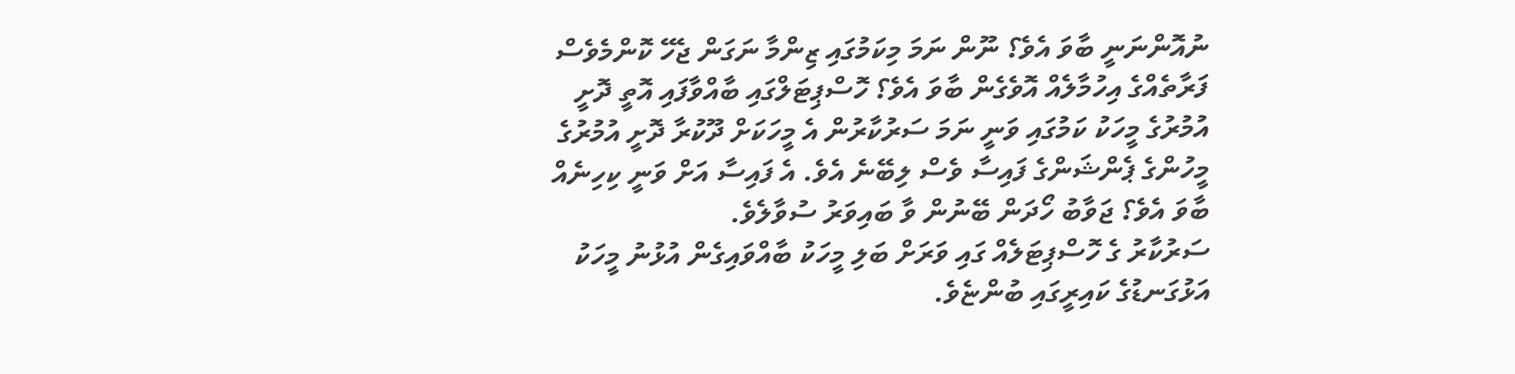ނުއޮންނަނީ ބާވަ އެވެ؟ ނޫން ނަމަ މިކަމުގައި ޒިންމާ ނަގަން ޖެހޭ ކޮންމެވެސް ފަރާތެއްގެ އިހުމާލެއް އޮވެގެން ބާވަ އެވެ؟ ހޮސްޕިޓަލްގައި ބާއްވާފައި އޮތީ ދޮށީ އުމުރުގެ މީހަކު ކަމުގައި ވަނީ ނަމަ ސަރުކާރުން އެ މީހަކަށް ދޫކުރާ ދޮށީ އުމުރުގެ މީހުންގެ ޕެންޝަންގެ ފައިސާ ވެސް ލިބޭނެ އެވެ. އެ ފައިސާ އަށް ވަނީ ކިހިނެއް ބާވަ އެވެ؟ ޖަވާބު ހޯދަން ބޭނުން ވާ ބައިވަރު ސުވާލެވެ.
ސަރުކާރު ގެ ހޮސްޕިޓަލެއް ގައި ވަރަށް ބަލި މީހަކު ބާއްވައިގެން އުޅުނު މީހަކު އަޅުގަނޑުގެ ކައިރީގައި ބުންޏެވެ.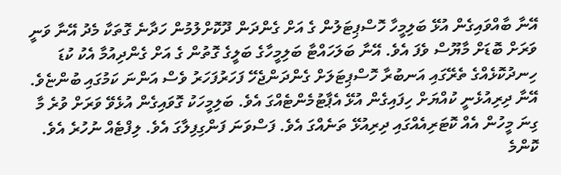އޭނާ ބާއްވައިގެން އުޅޭ ބަލިމީހާ ހޮސްޕިޓަލުން ގެ އަށް ގެންދަން ދޫކޮށްލުމުން ހަދާނެ ގޮތަކާ މެދު އޭނާ ވަނީ ވަރަށް ބޮޑަށް މާޔޫސް ވެފަ އެވެ. އޭނާ ބަލަހައްޓާ ބަލިމީހާގެ ބަލީގެ ގޮތުން ގެ އަށް ގެންދިއުމާ އެކު ކުޑަ ހިނދުކޮޅެއްގެ ތެރޭގައި އަނބުރާ ހޮސްޕިޓަލަށް ގެންދަންޖެހޭ ފަހަރުފަހަރު ވެސް އަންނަ ކަމުގައި ބުންޏެވެ. އޭނާ ދިރިއުޅެނީ ކުއްޔަށް ހިފައިގެން އުޅޭ އެޕާޓުމެންޓެއްގަ އެވެ. ބަލިމީހަކު ގޮވައިގެން އުޅެވޭ ވަރަށް ވުރެ މާ ގިނަ މީހުން އެއް ކޮޓަރިއެއްގައި ދިރިއުޅޭ ތަނެއްގަ އެވެ. ފަސްވަނަ ފަންގިފިލާގަ އެވެ. ލިފްޓެއް ނުހުރެ އެވެ. ކޮންމެ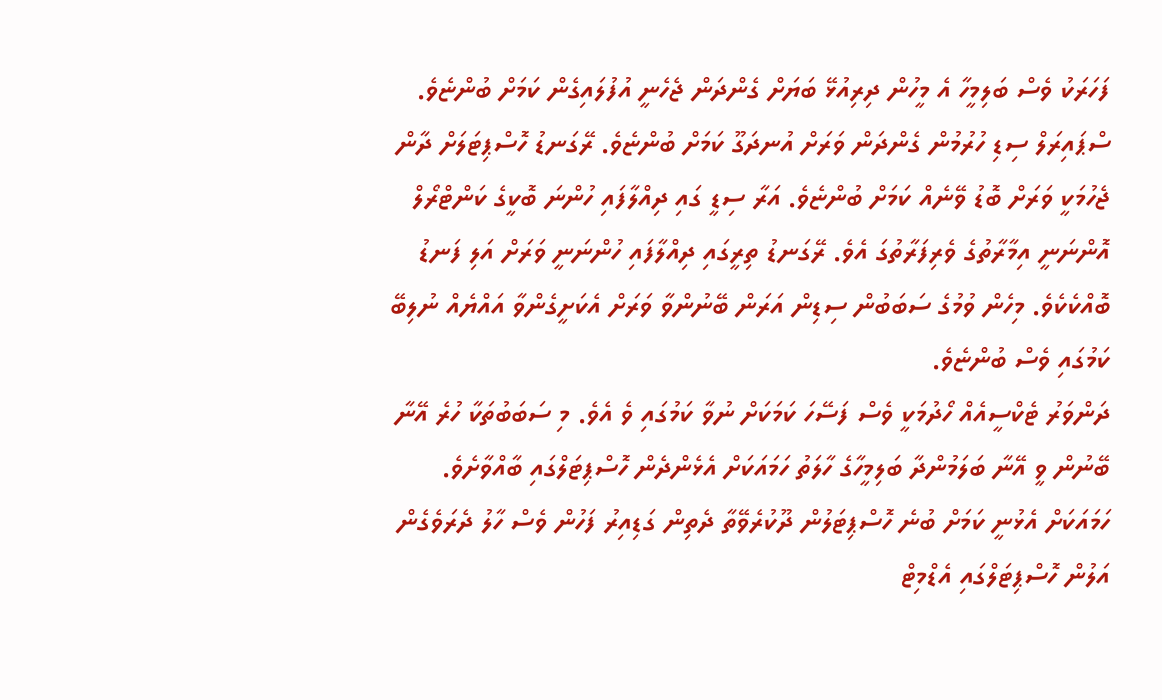ފަހަރަކު ވެސް ބަލިމީހާ އެ މީހުން ދިރިއުޅޭ ބަޔަށް ގެންދަން ޖެހެނީ އުފުލައިގެން ކަމަށް ބުންޏެވެ. ސްޕައިރަލް ސިޑި ހުރުމުން ގެންދަން ވަރަށް އުނދަގޫ ކަމަށް ބުންޏެވެ. ރޭގަނޑު ހޮސްޕިޓަލަށް ދާން ޖެހުމަކީ ވަރަށް ބޮޑު ވޭނެއް ކަމަށް ބުންޏެވެ. އަރާ ސިޑީ ގައި ދިއްލާފައި ހުންނަ ބޮކީގެ ކަންޓްރޯލް އޮންނަނީ އިމާރާތުގެ ވެރިފަރާތުގަ އެވެ. ރޭގަނޑު ތިރީގައި ދިއްލާފައި ހުންނަނީ ވަރަށް އަލި ފަނޑު ބޮއްކެކެވެ. މިހެން ވުމުގެ ސަބަބުން ސިޑިން އަރަން ބޭނުންވާ ވަރަށް އެކަށީގެންވާ އައްޔެއް ނުލިބޭ ކަމުގައި ވެސް ބުންޏެވެ.
ދަންވަރު ޓެކްސީއެއް ހޯދުމަކީ ވެސް ފަސޭހަ ކަމަކަށް ނުވާ ކަމުގައި ވެ އެވެ. މި ސަބަބުތަކާ ހުރެ އޭނާ ބޭނުން ވީ އޭނާ ބަލަމުންދާ ބަލިމީހާގެ ހާލަތު ހަމައަކަށް އެޅެންދެން ހޮސްޕިޓަލްގައި ބާއްވާށެވެ. ހަމައަކަށް އެޅުނީ ކަމަށް ބުނެ ހޮސްޕިޓަލުން ދޫކުރެވޭތާ ދެތިން ގަޑިއިރު ފަހުން ވެސް ހާލު ދެރަވެގެން އަލުން ހޮސްޕިޓަލްގައި އެޑްމިޓް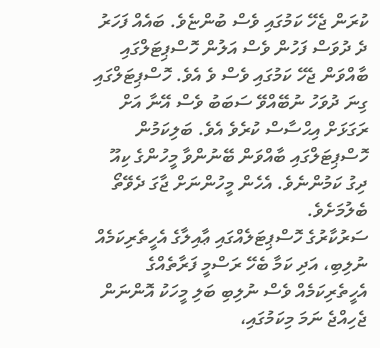ކުރަން ޖެހޭ ކަމުގައި ވެސް ބުންޏެވެ. ބައެއް ފަހަރު ދެ ދުވަސް ފަހުން ވެސް އަލުން ހޮސްޕިޓަލްގައި ބާއްވަން ޖެހޭ ކަމުގައި ވެސް ވެ އެވެ. ހޮސްޕިޓަލްގައި ގިނަ ދުވަހު ނުބޭއްވޭ ސަބަބު ވެސް އޭނާ އަށް ރަގަޅަށް އިޙްސާސް ކުރެވެ އެވެ. ބަލިކަމުން ހޮސްޕިޓަލްގައި ބާއްވަން ބޭނުންވާ މީހުންގެ ކިއޫ ދިގު ކަމުންނެވެ. އެހެން މީހުންނަށް ޖާގަ ދެވޭތޯ ބެލުމަށެވެ.
ސަރުކާރުގެ ހޮސްޕިޓަލެއްގައި ޢާއިލާގެ އެހީތެރިކަމެއް ނުލިބި، އަދި ކަމާ ބެހޭ ރަސްމީ ފަރާތެއްގެ އެހީތެރިކަމެއް ވެސް ނުލިބި ބަލި މީހަކު އޮންނަން ޖެހިއްޖެ ނަމަ މިކަމުގައި،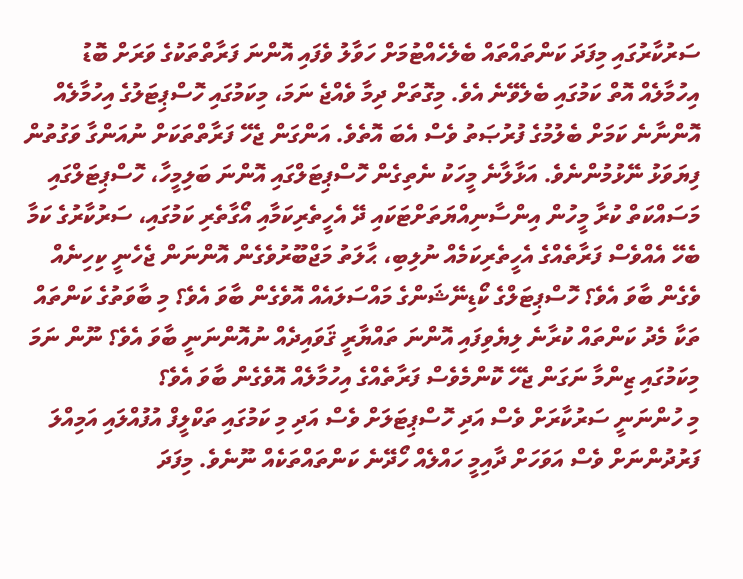ސަރުކާރުގައި މިފަދަ ކަންތައްތައް ބެލެހެއްޓުމަށް ހަވާލު ވެފައި އޮންނަ ފަރާތްތަކުގެ ވަރަށް ބޮޑު އިހުމާލެއް އޮތް ކަމުގައި ބެލެވޭނެ އެވެ. މިގޮތަށް ދިމާ ވެއްޖެ ނަމަ، މިކަމުގައި ހޮސްޕިޓަލުގެ އިހުމާލެއް އޮންނާނެ ކަމަށް ބެލުމުގެ ފުރުޞަތު ވެސް އެބަ އޮތެވެ. އަންގަން ޖެހޭ ފަރާތްތަކަށް ނުއަންގާ ވަގުތުން ފިޔަވަޅު ނޭޅުމުންނެވެ. އަޅާލާނެ މީހަކު ނެތިގެން ހޮސްޕިޓަލްގައި އޮންނަ ބަލިމީހާ، ހޮސްޕިޓަލްގައި މަސައްކަތް ކުރާ މީހުން އިންސާނިއްޔަތަށްޓަކައި ދޭ އެހީތެރިކަމާއި އޯގާތެރި ކަމުގައި، ސަރުކާރުގެ ކަމާ ބެހޭ އެއްވެސް ފަރާތެއްގެ އެހީތެރިކަމެއް ނުލިބި، ޙާލަތު މަޖްބޫރުވެގެން އޮންނަން ޖެހެނީ ކިހިނެއް ވެގެން ބާވަ އެވެ؟ ހޮސްޕިޓަލްގެ ކޯޑިނޭޝަންގެ މައްސަލައެއް އޮވެގެން ބާވަ އެވެ؟ މި ބާވަތުގެ ކަންތައް ތަކާ މެދު ކަންތައް ކުރާނެ ލިޔެވިފައި އޮންނަ ތައްޔާރީ ޤަވައިދެއް ނުއޮންނަނީ ބާވަ އެވެ؟ ނޫން ނަމަ މިކަމުގައި ޒިންމާ ނަގަން ޖެހޭ ކޮންމެވެސް ފަރާތެއްގެ އިހުމާލެއް އޮވެގެން ބާވަ އެވެ؟
މި ހުންނަނީ ސަރުކާރަށް ވެސް އަދި ހޮސްޕިޓަލަށް ވެސް އަދި މި ކަމުގައި ތަކްލީފް އުފުއްލައި އަމިއްލަ ފަރުދުންނަށް ވެސް އަވަހަށް ދާއިމީ ހައްލެއް ހޯދޭނެ ކަންތައްތަކެއް ނޫނެވެ. މިފަދަ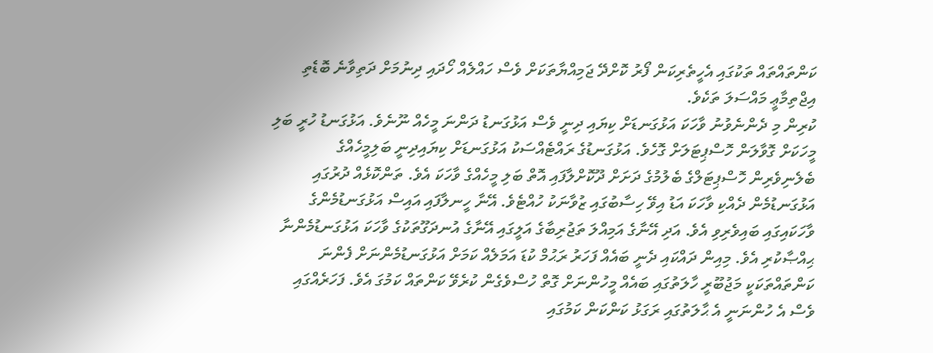ކަންތައްތައް ތަކުގައި އެހީތެރިކަން ފޯރު ކޮށްދޭ ޖަމިއްޔާތަކަށް ވެސް ހައްލެއް ހޯދައި ދިނުމަށް ދަތިވާނެ ބޮޑެތި އިޖްތިމާޢީ މައްސަލަ ތަކެވެ.
ކުރިން މި ދެންނެވުނު ވާހަކަ އަޅުގަނޑަށް ކިޔައި ދިނީ ވެސް އަޅުގަނޑު ދަންނަ މީހެއް ނޫނެވެ. އަޅުގަނޑު ހުރީ ބަލި މީހަކަށް ގޮވާލަން ހޮސްޕިޓަލަށް ގޮހެވެ. އަޅުގަނޑުގެ ރައްޓެއްސަކު އަޅުގަނޑަށް ކިޔައިދިނީ ބަލިމީހެއްގެ ބެލެނިވެރިން ހޮސްޕިޓަލްގެ ބެލުމުގެ ދަށަށް ދޫކޮށްލާފައި އޮތް ބަލި މީހެއްގެ ވާހަކަ އެވެ. ތަންކޮޅެއް ދުރުގައި އަޅުގަނޑުމެން ދެއްކި ވާހަކަ އަޑު އިވޭ ހިސާބުގައި ޒުވާނަކު ހުއްޓެވެ. އޭނާ ހީނލާފައި އައިސް އަޅުގަނޑުމެންގެ ވާހަކައިގައި ބައިވެރިވި އެވެ. އަދި އޭނާގެ އަމިއްލަ ތަޖުރިބާގެ އަލީގައި އޭނާގެ އުނދަގޫތަކުގެ ވާހަކަ އަޅުގަނޑުމެންނާ ޙިއްޞާކުރި އެވެ. މިއިން ދައްކައި ދެނީ ބައެއް ފަހަރު ރަޙުމް ކުޑަ އަމަލެއް ކަމަށް އަޅުގަނޑުމެންނަށް ފެންނަ ކަންތައްތަކަކީ މަޖުބޫރީ ހާލަތުގައި ބައެއް މީހުންނަށް ގޮތް ހުސްވެގެން ކުރެވޭ ކަންތައް ކަމުގަ އެވެ. ފަހަރެއްގައި ވެސް އެ ހުންނަނީ އެ ޙާލަތުގައި ރަގަޅު ކަންކަން ކަމުގައި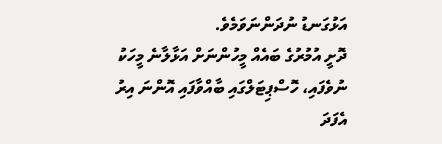އަޅުގަނޑު ނުދަންނަވަމެވެ.
ދޮށީ އުމުރުގެ ބައެއް މީހުންނަށް އަޅާލާނެ މީހަކު ނުވެފައި، ހޮސްޕިޓަލްގައި ބާއްވާފައި އޮންނަ އިރު އެފަދަ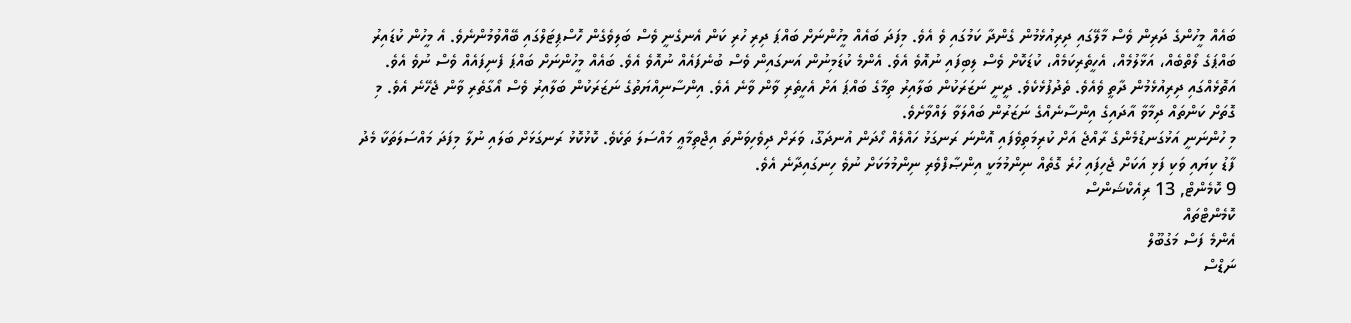ބައެއް މީހުންގެ ދަރިން ވެސް މާލޭގައި ދިރިއުޅެމުން ގެންދާ ކަމުގައި ވެ އެވެ. މިފަދަ ބައެއް މީހުންނަށް ބައްޕަ ދިރި ހުރި ކަން އެނގެނީ ވެސް ބަލިވެގެން ހޮސްޕިޓަލްގައި ބޭއްވުމުންނެވެ. އެ މީހުން ކުޑައިރު ބައްޕަގެ ލޯތްބެއް، އަޅާލުމެއް، އެހީތެރިކަމެއް، ކުޑަކޮށް ވެސް ލިބިފައި ނުއޮވެ އެވެ. އެންމެ ކުޑަމިނުން އަނގައިން ވެސް ބުނެފައެއް ނުއޮވެ އެވެ. ބައެއް މީހުންނަށް ބައްޕަ ފެނިފައެއް ވެސް ނުވެ އެވެ. އަތޮޅެއްގައި ދިރިއުޅެމުން ދާތީ ވެއެވެ. ތެދުފުޅެކެވެ. ދީނީ ނަޒަރަކުން ބަލާއިރު ތިމާގެ ބައްޕަ އަށް އެހީތެރި ވާން ވާނެ އެވެ. އިންސާނިއްޔަތުގެ ނަޒަރަކުން ބަލާއިރު ވެސް އޯގާތެރި ވާން ޖެހޭނެ އެވެ. މި ގޮތަށް ކަންތައް ދިމާވާ އާދައިގެ އިންސާނެއްގެ ނަޒަރުން ބައްލަވާ ލައްވާށެވެ.
މި ހުންނަނީ އަޅުގަނޑުމެންގެ ރާއްޖެ އަށް ކުރިމަތިވެފައި އޮންނަ ރަނގަޅު ހައްލެއް ހޯދަން އުނދަގޫ، ވަރަށް ދިވެހިވަންތަ އިޖްތިމާޢީ މައްސަލަ ތަކެވެ. ކޮޅުކޮޅު ރަނގަޅަށް ބަލައި ނުލާ މިފަދަ މައްސަލަތަކާ މެދު ފާޑު ކިޔައި ވަކި ފަޅި އަކަށް ޖެހިފައި ހުރެ ގޮތެއް ނިންމުމަކީ އިންޞާފްވެރި ނިންމުމަކަށް ނުވެ ހިނގައިދާނެ އެވެ.
9 ކޮމެންޓް, 13 ރިއެކްޝަންސް
ކޮމެންޓްތައް
އެންމެ ފަސް މަގުބޫލް
ނަޑްސް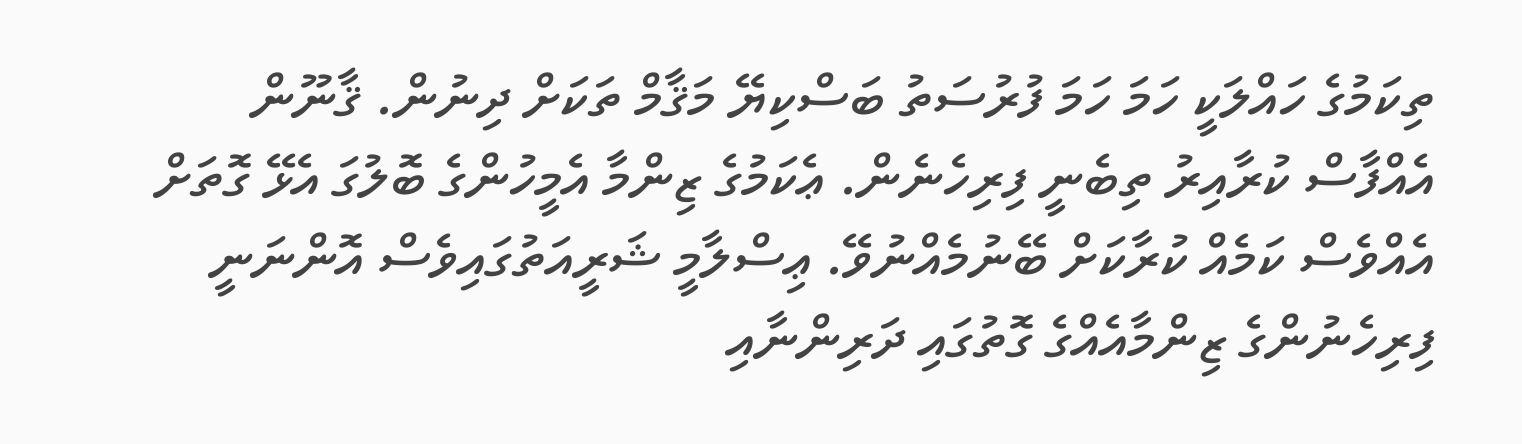ތިކަމުގެ ހައްލަކީ ހަމަ ހަމަ ފުރުސަތު ބަސްކިޔޭ މަޤާމް ތަކަށް ދިނުން. ޤާނޫން އެއްފާސް ކުރާއިރު ތިބެނީ ފިރިހެނެން. ޢެކަމުގެ ޒިންމާ އެމީހުންގެ ބޮލުގަ އެޅޭ ގޮތަށް އެއްވެސް ކަމެއް ކުރާކަށް ބޭނުމެއްނުވޭ. ޢިސްލާމީ ޝަރީއަތުގައިވެސް އޮންނަނީ ފިރިހެނުންގެ ޒިންމާއެއްގެ ގޮތުގައި ދަރިންނާއި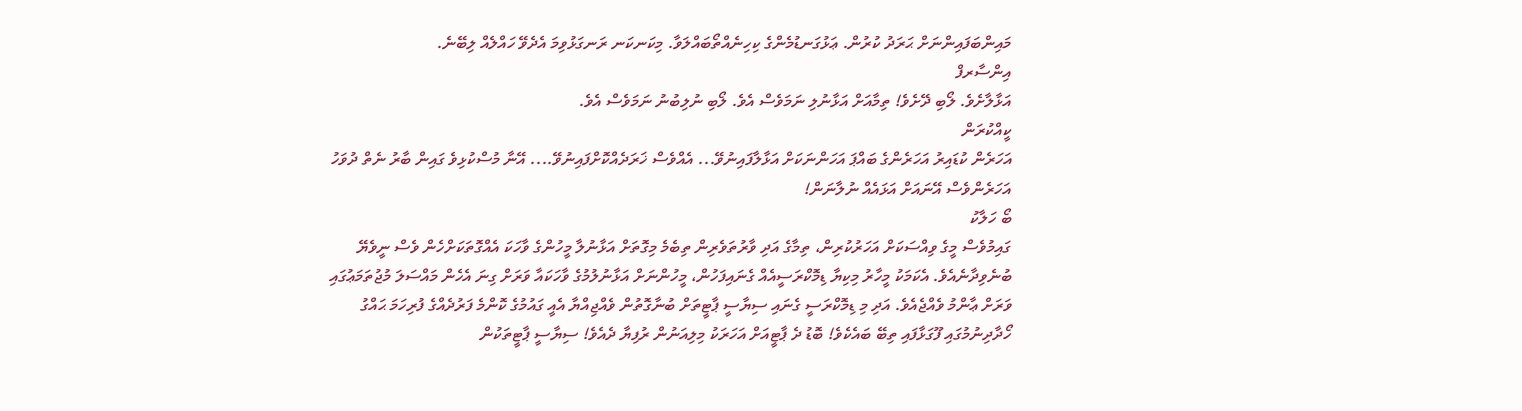މައިންބަފައިންނަށް ޙަރަދު ކުރުން. ޢަޅުގަނޑުމެންގެ ކިހިނެއްތޯބައްލަވާ. މިކަނކަނ ރަނގަޅުވިމަ އެދެވޭ ހައްލެއް ލިބޭނެ.
އިންސާރފް
އަޅާލާށެވެ. ލޯބި ދޭށެވެ! ތިމާއަށް އަޅާނުލި ނަމަވެސް އެވެ. ލޯބި ނުލިބުނު ނަމަވެސް އެވެ.
ކީއްކުރަން
އަހަރެން ކުޑައިރު އަހަރެންގެ ބައްޕަ އަހަންނަކަށް އަޅާލާފައިނުވޭ... އެއްވެސް ޚަރަދެއްކޮށްފައިނުވޭ.... އޭނާ މުސްކުޅިވެ ގައިން ބާރު ނެތް ދުވަހު އަހަރެންވެސް އޭނައަށް އަޅައެއް ނުލާނަން!
ބޯ ހަލާކު
ގައިމުވެސް މީގެ ވިއްސަކަށް އަހަރުކުރިން، ތިމާގެ އަދި ވާރުތަވެރިން ތިބެމެ މިގޮތަށް އަޅާނުލާ މީހުންގެ ވާހަކަ އެއްގޮތަކަށްހެން ވެސް ނީވެޔޭ ބުނެވިދާނެއެވެ. އެކަމަކު މީހާރު މިކިޔާ ޑިމޮކްރަސީއެއް ގެނައިފަހުން، މީހުންނަށް އަޅާނުލުމުގެ ވާހަކައާ ވަރަށް ގިނަ އެހެން މައްސަލަ މުޖުތަމަޢުގައި ވަރަށް ޢާންމު ވެއްޖެއެވެ. އަދި މި ޑިމޮކްރަސީ ގެނައި ސިޔާސީ ޕާޓީތަށް ބުނާގޮތުން ވެއްޖިއްޔާ އެއީ ގައުމުގެ ކޮންމެ ފަރުދެއްގެ ފުރިހަމަ ޙައްގު ހޯދާދިނުމުގައި ފޫގަޅާފައި ތިބޭ ބައެކެވެ! ބޮޑު ދެ ޕާޓީއަށް އަހަރަކު މިލިއަނުން ރުފިޔާ ދެއެވެ! ސިޔާސީ ޕާޓީތަކުން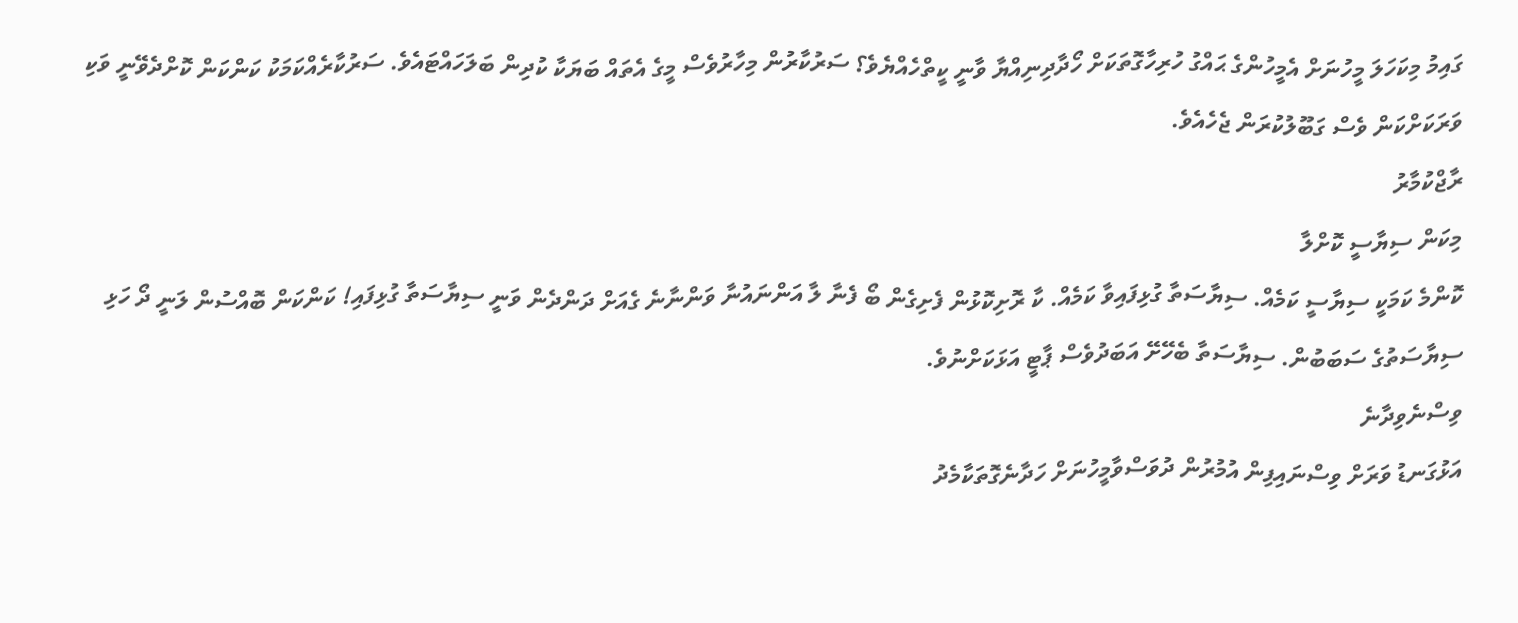ގައިމު މިކަހަލަ މީހުނަށް އެމީހުންގެ ޙައްގު ހުރިހާގޮތަކަށް ހޯދާދިނިއްޔާ ވާނީ ކީތްހެއްޔެވެ؟ ސަރުކާރުން މިހާރުވެސް މީގެ އެތައް ބަޔަކާ ކުދިން ބަލަހައްޓައެވެ. ސަރުކާރެއްކަމަކު ކަންކަން ކޮށްދެވޭނީ ވަކި ވަރަކަށްކަން ވެސް ގަބޫލުކުރަން ޖެހެއެވެ.
ރާޖްކުމާރު
މިކަން ސިޔާސީ ކޮށްލާ
ކޮންމެ ކަމަކީ ސިޔާސީ ކަމެއް. ސިޔާސަތާ ގުޅިފައިވާ ކަމެއް. ކާ ރޮށިކޮޅުން ފެށިގެން ބޯ ފެނާ ލާ އަންނައުނާ ވަންނާނެ ގެއަށް ދަންދެން ވަނީ ސިޔާސަތާ ގުޅިފައި! ކަންކަން ބޮއްސުން ލަނީ ދޯ ހަޅި ސިޔާސަތުގެ ސަބަބުން. ސިޔާސަތާ ބެހޭށޭ އަބަދުވެސް ޕާޓީ އަޅަކަށްނުވެ.
ވިސްނެވިދާނެ
އަޅުގަނޑު ވަރަށް ވިސްނައިފިން އުމުރުން ދުވަސްވާމީހުނަށް ހަދާނެގޮތަކާމެދު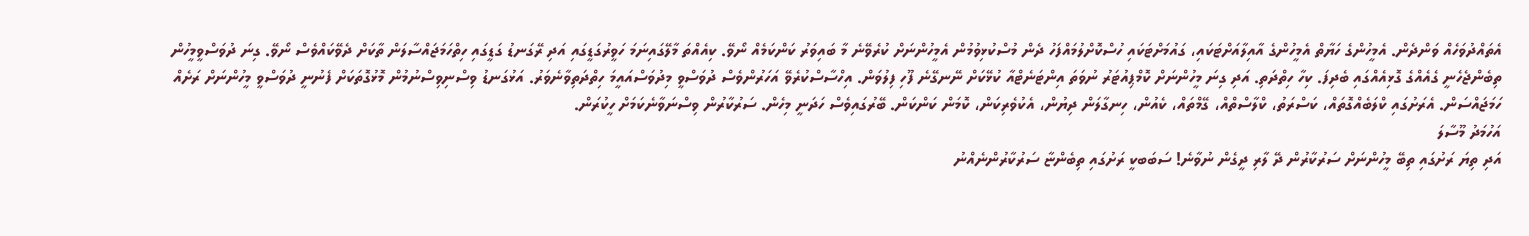އެތައްދުވަހެއް ވަންދެން. އެމީހުންގެ ހަޔާތް އެމީހުންގެ އާއިލާއަށްޓަކައި، ގައުމަށްޓަކައި ހުސްކޮށްލުމައްފަހު ދެން މުސްކުޅިވުމުން އެމީހުންނަށް ކުރެވޭނެ މާ ބައިވަރު ކަންކަމެއް ނޯވޭ. ކިއެއްތަ މާލޭގައިނަމަ ހަވީރުގަޑީގައި އަދި ރޭގަނޑު ގަޑީގައި ހިތްހަމަޖައްސާލަން ތާކަށް ދެވޭކައްވެސް ނޯވޭ. ގިނަ ދުވަސްވީމީހުން ތިބެންޖެހެނީ ގެއެއްގެ ގޮޅިއެއްގައި ބެދިފަ. ކިހާ ހިތްދަތި. އަދި ގިނަ މީހުންނަށް ކޮމްޕިއުޓަރު ނުވަތަ އިންޓަނެޓްއާ ކުޅޭކަށް ނޭނގޭނެ ފޫހި ފިލުވަން. އިހްސާސްކުރެވޭ އަހަރުންވެސް ދުވަސްވީ މިދުވަސްއައީމަ ހިތްދަތިވާނެވަރު. އަޅުގަނޑު ވިސްނިވިސްނުމުން މޮޅުގޮތަކަށް ފެނުނީ ދުވަސްވީ މީހުންނަށް ރަށެއް ހަމަޖައްސަން. އެރަށުގައި ކްލަބެއްގޮތައް، ކަސްރަތު، ކްލާސްތްއް، ގޭމްތައް، ކެއުން، ހިނގާލަން ދިޔުން، އެކުވެރިކަން، ކޮމަން ކަންކަން. ބޭރުގައިވެސް ހަދަނީ މިހެން. ސަރުކާރުން ވިސްނަވާނެކަމަށް ހީކުރަން.
އަހުމަދު މޫސާލަ
އަދި ތިޔަ ރަށުގައި ތިބޭ މީހުންނަށް ސަރުކާރުން ދޭ ލާރި ދީގެން ނުވާނެ! ސަބަބކީ ރަށުގައި ތިބެންޏާ ސަރުކާރުންނެއްނު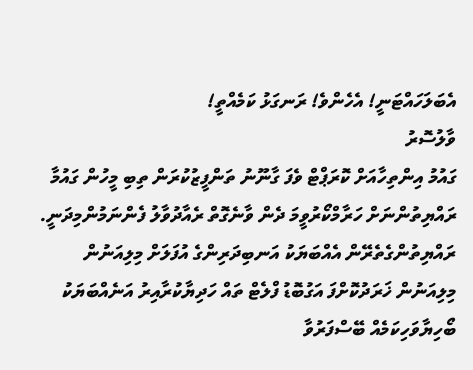އެބަލަހައްޓަނީ! އެހެންވެ! ރަނގަޅު ކަމެއްތީ!
ވާލުސޮރު
ގައުމު އިންތިހާއަށް ކޮރަޕްޓް ވެފަ ގާނޫނު ތަންފީޒުކުރަން ތިބި މީހުން ގައުމާ ރައްޔިތުންނަށް ހަރާމްކޯރުވީމަ ދެން ވާނެގޮތް ރެއާދުވާލު ފެންނަމުންމިދަނީ. ރައްޔިތުންގެތެރޭން އެއްބަޔަކު އަނބިދަރިންގެ އުފަލަށް މިލިއަނުން މިލިއަނުން ޚަރަދުކޮށްފަ އަގުބޮޑު ފްލެޓް ތައް ހަދިޔާކުރާއިރު އަނެއްބަޔަކު ބޯހިޔާވަހިކަމެއް ބޭސްފަރުވާ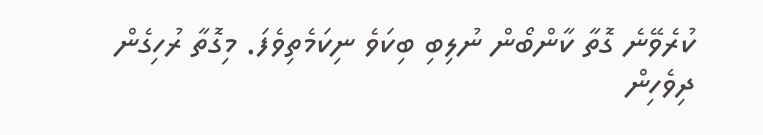ކުރެވޭނެ ގޮތާ ކާންބޯން ނުލިބި ބިކަވެ ނިކަމެތިވެފަ. މިގޮތާ ރުހިގެން ދިވެހިން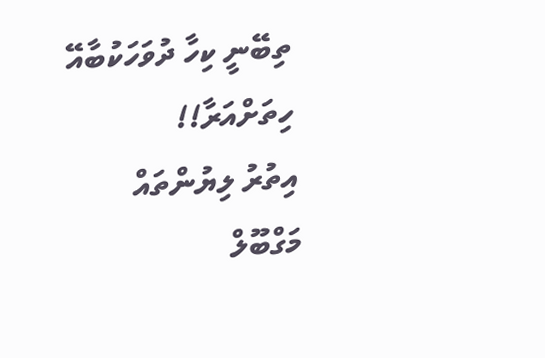ތިބޭނީ ކިހާ ދުވަހަކުބާއޭ ހިތަށްއަރާ!!
އިތުރު ލިޔުންތައް
މަގްބޫލް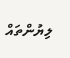ލިޔުންތައް